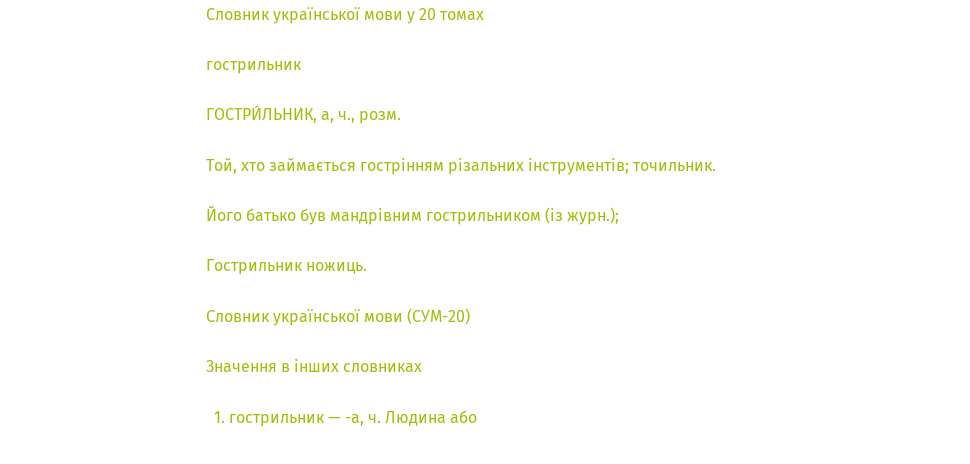Словник української мови у 20 томах

гострильник

ГОСТРИ́ЛЬНИК, а, ч., розм.

Той, хто займається гострінням різальних інструментів; точильник.

Його батько був мандрівним гострильником (із журн.);

Гострильник ножиць.

Словник української мови (СУМ-20)

Значення в інших словниках

  1. гострильник — -а, ч. Людина або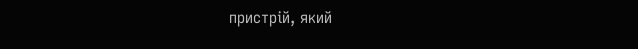пристрій, який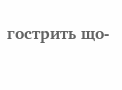гострить що-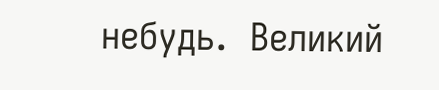небудь.  Великий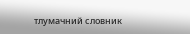тлумачний словник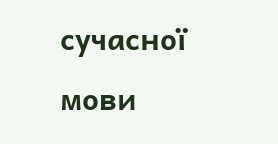сучасної мови